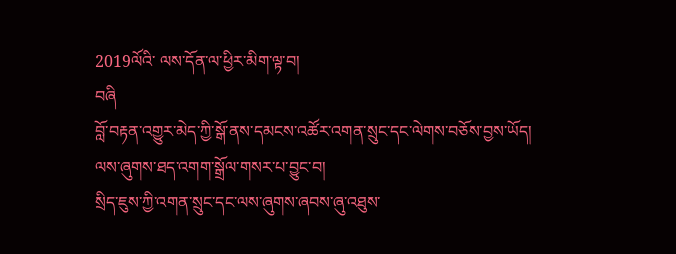2019ལོའི་ ལས་དོན་ལ་ཕྱིར་མིག་ལྟ་བ།
བཞི
བློ་བརྟན་འགྱུར་མེད་ཀྱི་སྒོ་ནས་དམངས་འཚོར་འགན་སྲུང་དང་ལེགས་བཅོས་བྱས་ཡོད།
ལས་ཞུགས་ཐད་འགག་སྒྲོལ་གསར་པ་བྱུང་བ།
སྲིད་ཇུས་ཀྱི་འགན་སྲུང་དང་ལས་ཞུགས་ཞབས་ཞུ་འཐུས་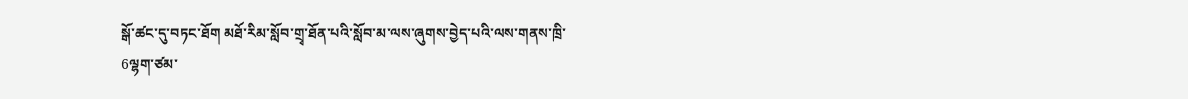སྒོ་ཚང་དུ་བཏང་ཐོག མཐོ་རིམ་སློབ་གྲྭ་ཐོན་པའི་སློབ་མ་ལས་ཞུགས་བྱེད་པའི་ལས་གནས་ཁྲི་6ལྷག་ཙམ་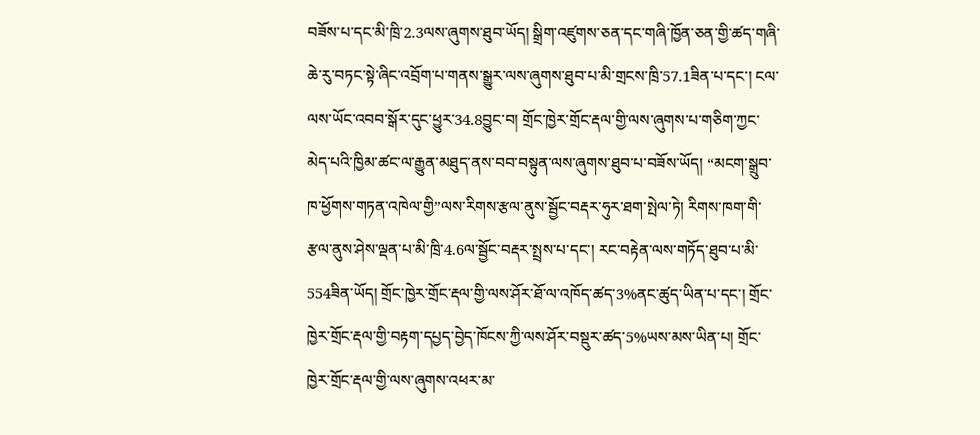བཟོས་པ་དང་མི་ཁྲི་2.3ལས་ཞུགས་ཐུབ་ཡོད། སྒྲིག་འཛུགས་ཅན་དང་གཞི་ཁྱོན་ཅན་གྱི་ཚད་གཞི་ཆེ་རུ་བཏང་སྟེ་ཞིང་འབྲོག་པ་གནས་སྒྱུར་ལས་ཞུགས་ཐུབ་པ་མི་གྲངས་ཁྲི་57.1ཟིན་པ་དང་། ངལ་ལས་ཡོང་འབབ་སྒོར་དུང་ཕྱུར་34.8བྱུང་བ། གྲོང་ཁྱེར་གྲོང་རྡལ་གྱི་ལས་ཞུགས་པ་གཅིག་ཀྱང་མེད་པའི་ཁྱིམ་ཚང་ལ་རྒྱུན་མཐུད་ནས་བབ་བསྟུན་ལས་ཞུགས་ཐུབ་པ་བཟོས་ཡོད། “མངག་སྒྲུབ་ཁ་ཕྱོགས་གཏན་འཁེལ་གྱི”ལས་རིགས་རྩལ་ནུས་སྦྱོང་བརྡར་ཧུར་ཐག་སྤེལ་ཏེ། རིགས་ཁག་གི་རྩལ་ནུས་ཤེས་ལྡན་པ་མི་ཁྲི་4.6ལ་སྦྱོང་བརྡར་སྤྲས་པ་དང་། རང་བརྟེན་ལས་གཏོད་ཐུབ་པ་མི་554ཟིན་ཡོད། གྲོང་ཁྱེར་གྲོང་རྡལ་གྱི་ལས་ཤོར་ཐོ་ལ་འཁོད་ཚད་3%ནང་ཚུད་ཡིན་པ་དང་། གྲོང་ཁྱེར་གྲོང་རྡལ་གྱི་བརྟག་དཔྱད་བྱེད་ཁོངས་ཀྱི་ལས་ཤོར་བསྡུར་ཚད་5%ཡས་མས་ཡིན་པ། གྲོང་ཁྱེར་གྲོང་རྡལ་གྱི་ལས་ཞུགས་འཕར་མ་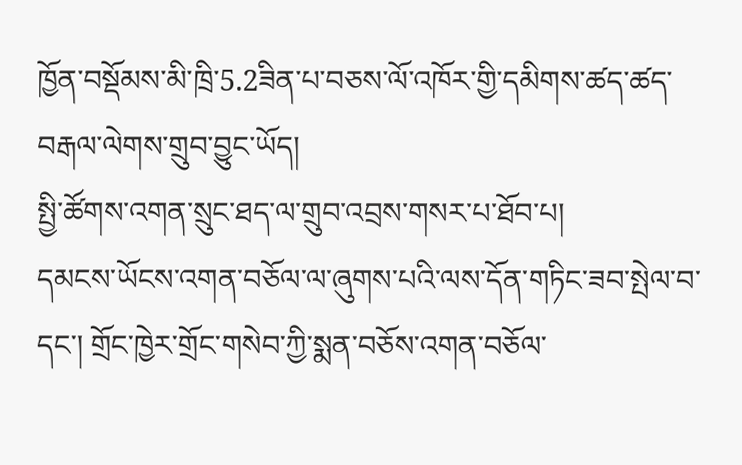ཁྱོན་བསྡོམས་མི་ཁྲི་5.2ཟིན་པ་བཅས་ལོ་འཁོར་གྱི་དམིགས་ཚད་ཚད་བརྒལ་ལེགས་གྲུབ་བྱུང་ཡོད།
སྤྱི་ཚོགས་འགན་སྲུང་ཐད་ལ་གྲུབ་འབྲས་གསར་པ་ཐོབ་པ།
དམངས་ཡོངས་འགན་བཅོལ་ལ་ཞུགས་པའི་ལས་དོན་གཏིང་ཟབ་སྤེལ་བ་དང་། གྲོང་ཁྱེར་གྲོང་གསེབ་ཀྱི་སྨན་བཅོས་འགན་བཅོལ་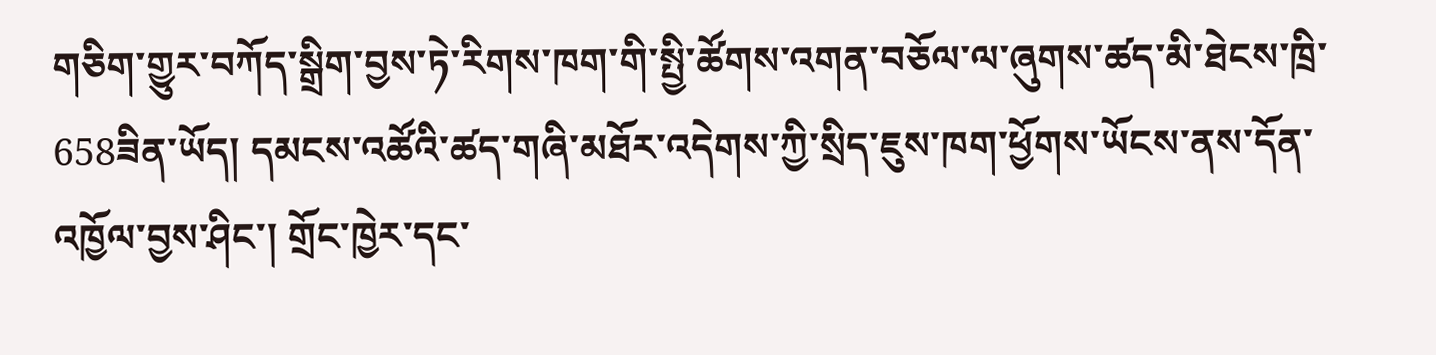གཅིག་གྱུར་བཀོད་སྒྲིག་བྱས་ཏེ་རིགས་ཁག་གི་སྤྱི་ཚོགས་འགན་བཅོལ་ལ་ཞུགས་ཚད་མི་ཐེངས་ཁྲི་658ཟིན་ཡོད། དམངས་འཚོའི་ཚད་གཞི་མཐོར་འདེགས་ཀྱི་སྲིད་ཇུས་ཁག་ཕྱོགས་ཡོངས་ནས་དོན་འཁྱོལ་བྱས་ཤིང་། གྲོང་ཁྱེར་དང་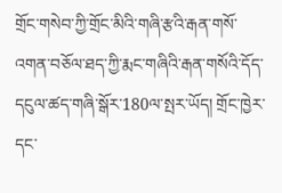གྲོང་གསེབ་ཀྱི་གྲོང་མིའི་གཞི་རྩའི་རྒན་གསོ་འགན་བཅོལ་ཐད་ཀྱི་རྨང་གཞིའི་རྒན་གསོའི་དོད་དངུལ་ཚད་གཞི་སྒོར་180ལ་སྤར་ཡོད། གྲོང་ཁྱེར་དང་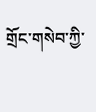གྲོང་གསེབ་ཀྱི་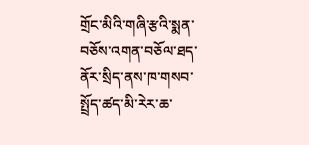གྲོང་མིའི་གཞི་རྩའི་སྨན་བཅོས་འགན་བཅོལ་ཐད་ནོར་སྲིད་ནས་ཁ་གསབ་སྤྲོད་ཚད་མི་རེར་ཆ་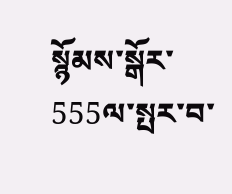སྙོམས་སྒོར་555ལ་སྤར་བ་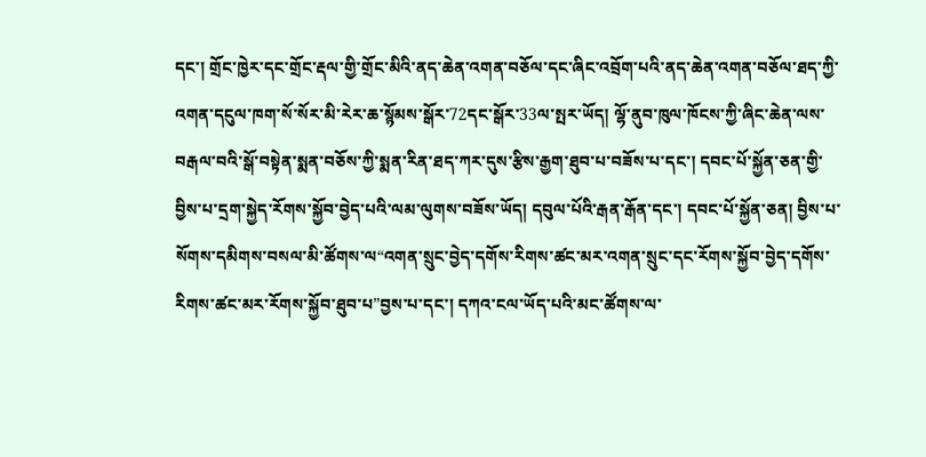དང་། གྲོང་ཁྱེར་དང་གྲོང་རྡལ་གྱི་གྲོང་མིའི་ནད་ཆེན་འགན་བཅོལ་དང་ཞིང་འབྲོག་པའི་ནད་ཆེན་འགན་བཅོལ་ཐད་ཀྱི་འགན་དངུལ་ཁག་སོ་སོར་མི་རེར་ཆ་སྙོམས་སྒོར་72དང་སྒོར་33ལ་སྤར་ཡོད། ལྷོ་ནུབ་ཁུལ་ཁོངས་ཀྱི་ཞིང་ཆེན་ལས་བརྒལ་བའི་སྒོ་བསྟེན་སྨན་བཅོས་ཀྱི་སྨན་རིན་ཐད་ཀར་དུས་རྩིས་རྒྱག་ཐུབ་པ་བཟོས་པ་དང་། དབང་པོ་སྐྱོན་ཅན་གྱི་བྱིས་པ་དྲག་སྐྱེད་རོགས་སྐྱོབ་བྱེད་པའི་ལམ་ལུགས་བཟོས་ཡོད། དབུལ་པོའི་རྒན་རྒོན་དང་། དབང་པོ་སྐྱོན་ཅན། བྱིས་པ་སོགས་དམིགས་བསལ་མི་ཚོགས་ལ“འགན་སྲུང་བྱེད་དགོས་རིགས་ཚང་མར་འགན་སྲུང་དང་རོགས་སྐྱོབ་བྱེད་དགོས་རིགས་ཚང་མར་རོགས་སྐྱོབ་ཐུབ་པ”བྱས་པ་དང་། དཀའ་ངལ་ཡོད་པའི་མང་ཚོགས་ལ་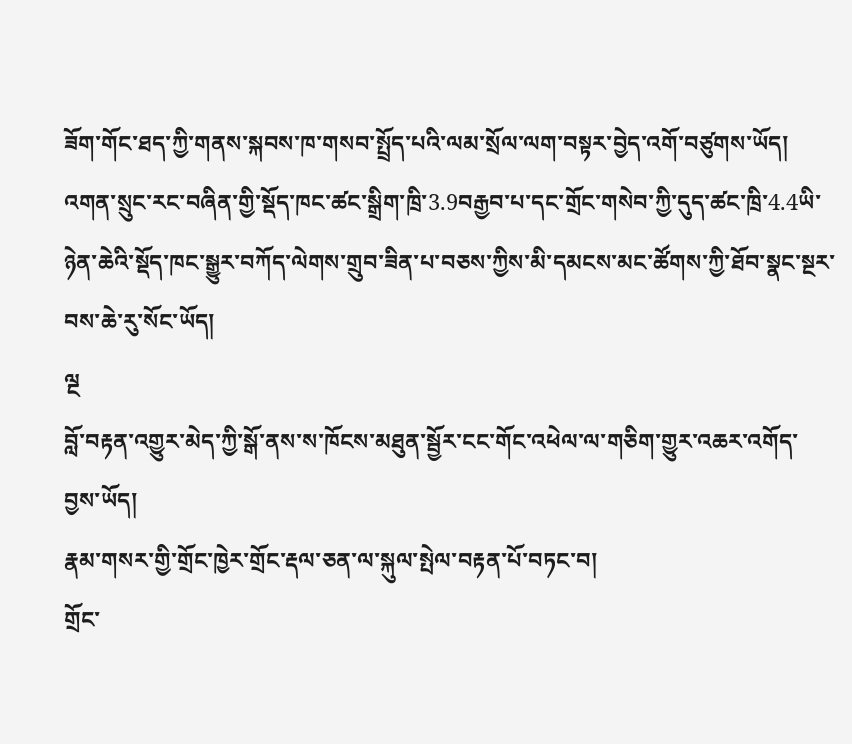ཟོག་གོང་ཐད་ཀྱི་གནས་སྐབས་ཁ་གསབ་སྤྲོད་པའི་ལམ་སྲོལ་ལག་བསྟར་བྱེད་འགོ་བཙུགས་ཡོད། འགན་སྲུང་རང་བཞིན་གྱི་སྡོད་ཁང་ཚང་སྒྲིག་ཁྲི་3.9བརྒྱབ་པ་དང་གྲོང་གསེབ་ཀྱི་དུད་ཚང་ཁྲི་4.4ཡི་ཉེན་ཆེའི་སྡོད་ཁང་སྒྱུར་བཀོད་ལེགས་གྲུབ་ཟིན་པ་བཅས་ཀྱིས་མི་དམངས་མང་ཚོགས་ཀྱི་ཐོབ་སྣང་སྔར་བས་ཆེ་རུ་སོང་ཡོད།
ལྔ
བློ་བརྟན་འགྱུར་མེད་ཀྱི་སྒོ་ནས་ས་ཁོངས་མཐུན་སྦྱོར་ངང་གོང་འཕེལ་ལ་གཅིག་གྱུར་འཆར་འགོད་བྱས་ཡོད།
རྣམ་གསར་གྱི་གྲོང་ཁྱེར་གྲོང་རྡལ་ཅན་ལ་སྐུལ་སྤེལ་བརྟན་པོ་བཏང་བ།
གྲོང་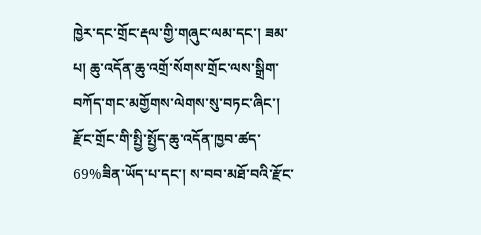ཁྱེར་དང་གྲོང་རྡལ་གྱི་གཞུང་ལམ་དང་། ཟམ་པ། ཆུ་འདོན་ཆུ་འགྲོ་སོགས་གྲོང་ལས་སྒྲིག་བཀོད་གང་མགྱོགས་ལེགས་སུ་བཏང་ཞིང་། རྫོང་གྲོང་གི་སྤྱི་སྤྱོད་ཆུ་འདོན་ཁྱབ་ཚད་69%ཟིན་ཡོད་པ་དང་། ས་བབ་མཐོ་བའི་རྫོང་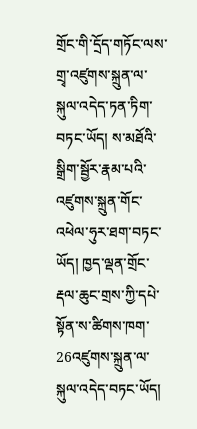གྲོང་གི་དྲོད་གཏོང་ལས་གྲྭ་འཛུགས་སྐྲུན་ལ་སྐུལ་འདེད་ཏན་ཏིག་བཏང་ཡོད། ས་མཐོའི་སྒྲིག་སྦྱོར་རྣམ་པའི་འཛུགས་སྐྲུན་གོང་འཕེལ་ཧུར་ཐག་བཏང་ཡོད། ཁྱད་ལྡན་གྲོང་རྡལ་ཆུང་གྲས་ཀྱི་དཔེ་སྟོན་ས་ཚིགས་ཁག་26འཛུགས་སྐྲུན་ལ་སྐུལ་འདེད་བཏང་ཡོད།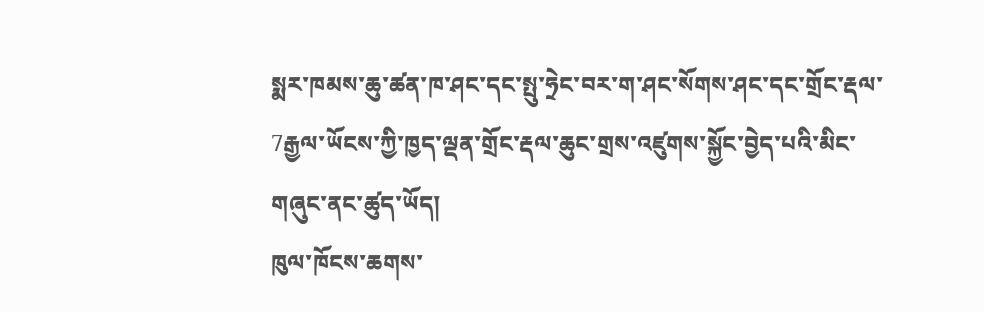སྨར་ཁམས་ཆུ་ཚན་ཁ་ཤང་དང་སྤུ་ཧྲེང་བར་ག་ཤང་སོགས་ཤང་དང་གྲོང་རྡལ་7རྒྱལ་ཡོངས་ཀྱི་ཁྱད་ལྡན་གྲོང་རྡལ་ཆུང་གྲས་འཛུགས་སྐྱོང་བྱེད་པའི་མིང་གཞུང་ནང་ཚུད་ཡོད།
ཁུལ་ཁོངས་ཆགས་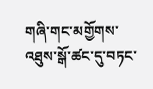གཞི་གང་མགྱོགས་འཐུས་སྒོ་ཚང་དུ་བཏང་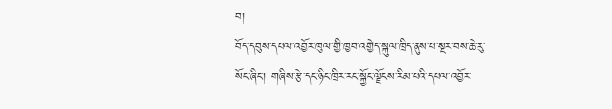བ།
བོད་དབུས་དཔལ་འབྱོར་ཁུལ་གྱི་ཁྱབ་འགྱེད་སྐུལ་ཁྲིད་ནུས་པ་སྔར་བས་ཆེ་རུ་སོང་ཞིང་། གཞིས་རྩེ་དང་ཉིང་ཁྲིར་རང་སྐྱོང་ལྗོངས་རིམ་པའི་དཔལ་འབྱོར་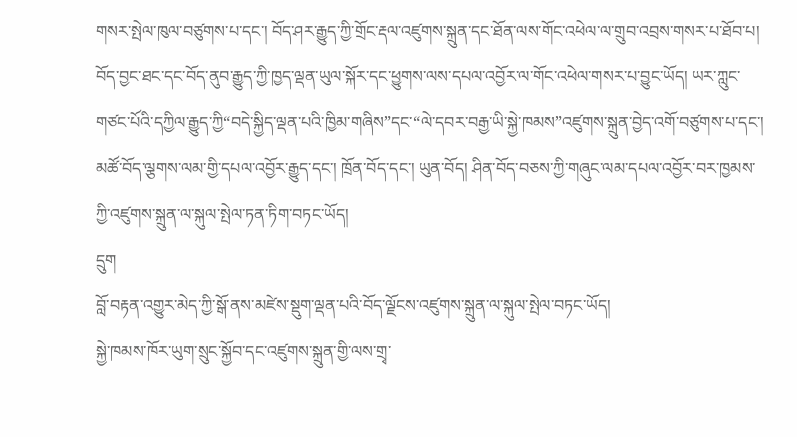གསར་སྤེལ་ཁུལ་བཙུགས་པ་དང་། བོད་ཤར་རྒྱུད་ཀྱི་གྲོང་རྡལ་འཛུགས་སྐྲུན་དང་ཐོན་ལས་གོང་འཕེལ་ལ་གྲུབ་འབྲས་གསར་པ་ཐོབ་པ། བོད་བྱང་ཐང་དང་བོད་ནུབ་རྒྱུད་ཀྱི་ཁྱད་ལྡན་ཡུལ་སྐོར་དང་ཕྱུགས་ལས་དཔལ་འབྱོར་ལ་གོང་འཕེལ་གསར་པ་བྱུང་ཡོད། ཡར་ཀླུང་གཙང་པོའི་དཀྱིལ་རྒྱུད་ཀྱི“བདེ་སྐྱིད་ལྡན་པའི་ཁྱིམ་གཞིས”དང་“ལེ་དབར་བརྒྱ་ཡི་སྐྱེ་ཁམས”འཛུགས་སྐྲུན་བྱེད་འགོ་བཙུགས་པ་དང་། མཚོ་བོད་ལྕགས་ལམ་གྱི་དཔལ་འབྱོར་རྒྱུད་དང་། ཁྲོན་བོད་དང་། ཡུན་བོད། ཤིན་བོད་བཅས་ཀྱི་གཞུང་ལམ་དཔལ་འབྱོར་བར་ཁྱམས་ཀྱི་འཛུགས་སྐྲུན་ལ་སྐུལ་སྤེལ་ཏན་ཏིག་བཏང་ཡོད།
དྲུག
བློ་བརྟན་འགྱུར་མེད་ཀྱི་སྒོ་ནས་མཛེས་སྡུག་ལྡན་པའི་བོད་ལྗོངས་འཛུགས་སྐྲུན་ལ་སྐུལ་སྤེལ་བཏང་ཡོད།
སྐྱེ་ཁམས་ཁོར་ཡུག་སྲུང་སྐྱོབ་དང་འཛུགས་སྐྲུན་གྱི་ལས་གྲྭ་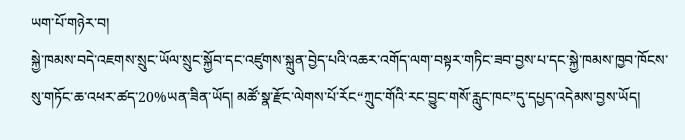ཡག་པོ་གཉེར་བ།
སྐྱེ་ཁམས་བདེ་འཇགས་སྲུང་ཡོལ་སྲུང་སྐྱོབ་དང་འཛུགས་སྐྲུན་བྱེད་པའི་འཆར་འགོད་ལག་བསྟར་གཏིང་ཟབ་བྱས་པ་དང་སྐྱེ་ཁམས་ཁྱབ་ཁོངས་སུ་གཏོང་ཆ་འཕར་ཚད་20%ཡན་ཟིན་ཡོད། མཚོ་སྣ་རྫོང་ལེགས་པོ་རོང“ཀྲུང་གོའི་རང་བྱུང་གསོ་རླུང་ཁང”དུ་དཔྱད་འདེམས་བྱས་ཡོད།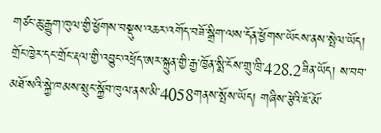གཙང་ཆུ་རྒྱུག་ཁུལ་གྱི་ཕྱོགས་བསྡུས་འཆར་འགོད་བཟོ་སྒྲིག་ལས་དོན་ཕྱོགས་ཡོངས་ནས་སྤེལ་ཡོད། གྲོང་ཁྱེར་དང་གྲོང་རྡལ་གྱི་འབྱུང་འཕྲོད་ཨར་སྐྲུན་གྱི་རྒྱ་ཁྱོན་སྨི་ངོས་གྲུ་ཁྲི་428.2ཟིན་ཡོད། ས་བབ་མཐོ་སའི་སྐྱེ་ཁམས་སྲུང་སྐྱོབ་ཁུལ་ནས་མི་4058གནས་སྤོས་ཡོད། གཞིས་རྩེའི་ཇོ་མོ་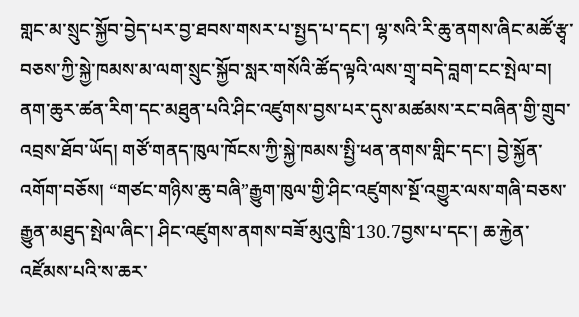གླང་མ་སྲུང་སྐྱོབ་བྱེད་པར་བྱ་ཐབས་གསར་པ་སྤྱད་པ་དང་། ལྷ་སའི་རི་ཆུ་ནགས་ཞིང་མཚོ་རྩྭ་བཅས་ཀྱི་སྐྱེ་ཁམས་མ་ལག་སྲུང་སྐྱོབ་སླར་གསོའི་ཚོད་ལྟའི་ལས་གྲྭ་བདེ་བླག་ངང་སྤེལ་བ། ནག་ཆུར་ཚན་རིག་དང་མཐུན་པའི་ཤིང་འཛུགས་བྱས་པར་དུས་མཚམས་རང་བཞིན་གྱི་གྲུབ་འབྲས་ཐོབ་ཡོད། གཙོ་གནད་ཁུལ་ཁོངས་ཀྱི་སྐྱེ་ཁམས་སྤྱི་ཕན་ནགས་གླིང་དང་། བྱེ་སྐྱོན་འགོག་བཅོས། “གཙང་གཉིས་ཆུ་བཞི”རྒྱུག་ཁུལ་གྱི་ཤིང་འཛུགས་སྔོ་འགྱུར་ལས་གཞི་བཅས་རྒྱུན་མཐུད་སྤེལ་ཞིང་། ཤིང་འཛུགས་ནགས་བཟོ་མུའུ་ཁྲི་130.7བྱས་པ་དང་། ཆ་རྐྱེན་འཛོམས་པའི་ས་ཆར་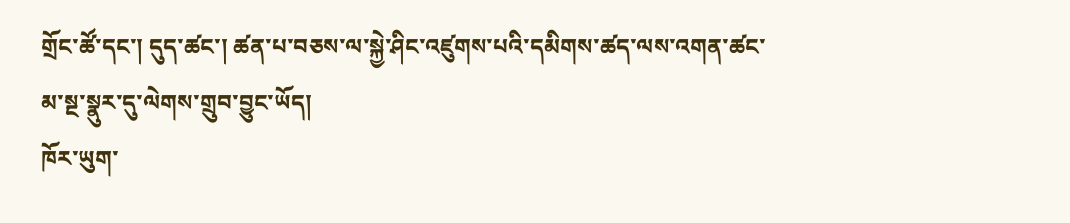གྲོང་ཚོ་དང་། དུད་ཚང་། ཚན་པ་བཅས་ལ་སྐྱེ་ཤིང་འཛུགས་པའི་དམིགས་ཚད་ལས་འགན་ཚང་མ་སྔ་སྣུར་དུ་ལེགས་གྲུབ་བྱུང་ཡོད།
ཁོར་ཡུག་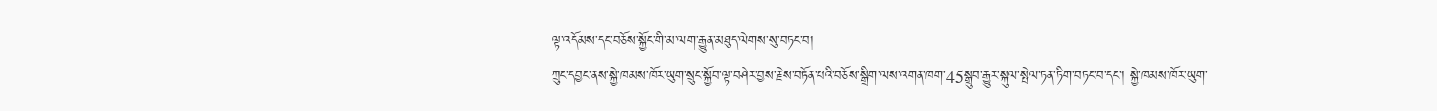ལྟ་འདོམས་དང་བཅོས་སྐྱོང་གི་མ་ལག་རྒྱུན་མཐུད་ལེགས་སུ་བཏང་བ།
ཀྲུང་དབྱང་ནས་སྐྱེ་ཁམས་ཁོར་ཡུག་སྲུང་སྐྱོབ་ལྟ་བཤེར་བྱས་རྗེས་བཏོན་པའི་བཅོས་སྒྲིག་ལས་འགན་ཁག་45སྒྲུབ་རྒྱུར་སྐུལ་སྤེལ་ཏན་ཏིག་བཏང་བ་དང་། སྐྱེ་ཁམས་ཁོར་ཡུག་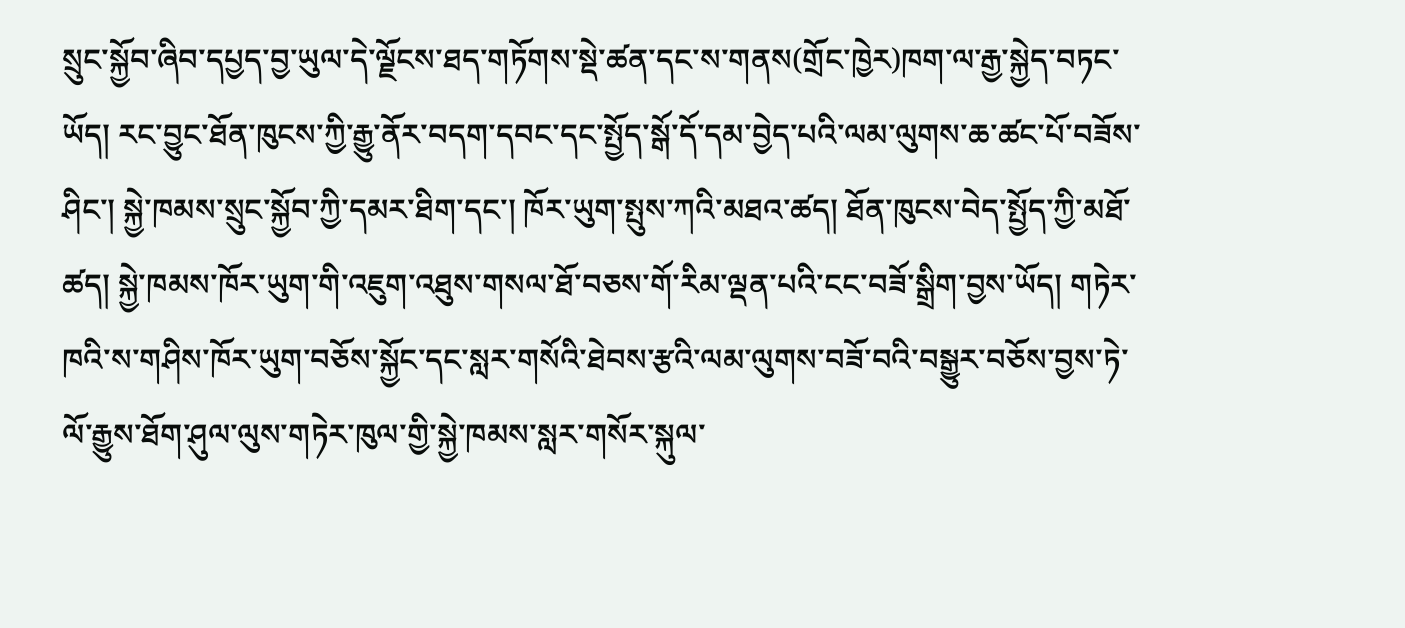སྲུང་སྐྱོབ་ཞིབ་དཔྱད་བྱ་ཡུལ་དེ་ལྗོངས་ཐད་གཏོགས་སྡེ་ཚན་དང་ས་གནས(གྲོང་ཁྱེར)ཁག་ལ་རྒྱ་སྐྱེད་བཏང་ཡོད། རང་བྱུང་ཐོན་ཁུངས་ཀྱི་རྒྱུ་ནོར་བདག་དབང་དང་སྤྱོད་སྒོ་དོ་དམ་བྱེད་པའི་ལམ་ལུགས་ཆ་ཚང་པོ་བཟོས་ཤིང་། སྐྱེ་ཁམས་སྲུང་སྐྱོབ་ཀྱི་དམར་ཐིག་དང་། ཁོར་ཡུག་སྤུས་ཀའི་མཐའ་ཚད། ཐོན་ཁུངས་བེད་སྤྱོད་ཀྱི་མཐོ་ཚད། སྐྱེ་ཁམས་ཁོར་ཡུག་གི་འཇུག་འཐུས་གསལ་ཐོ་བཅས་གོ་རིམ་ལྡན་པའི་ངང་བཟོ་སྒྲིག་བྱས་ཡོད། གཏེར་ཁའི་ས་གཤིས་ཁོར་ཡུག་བཅོས་སྐྱོང་དང་སླར་གསོའི་ཐེབས་རྩའི་ལམ་ལུགས་བཟོ་བའི་བསྒྱུར་བཅོས་བྱས་ཏེ་ལོ་རྒྱུས་ཐོག་ཤུལ་ལུས་གཏེར་ཁུལ་གྱི་སྐྱེ་ཁམས་སླར་གསོར་སྐུལ་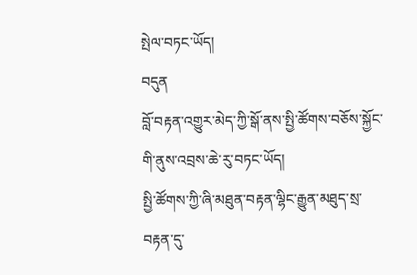སྤེལ་བཏང་ཡོད།
བདུན
བློ་བརྟན་འགྱུར་མེད་ཀྱི་སྒོ་ནས་སྤྱི་ཚོགས་བཅོས་སྐྱོང་གི་ནུས་འབྲས་ཆེ་རུ་བཏང་ཡོད།
སྤྱི་ཚོགས་ཀྱི་ཞི་མཐུན་བརྟན་ལྷིང་རྒྱུན་མཐུད་སྲ་བརྟན་དུ་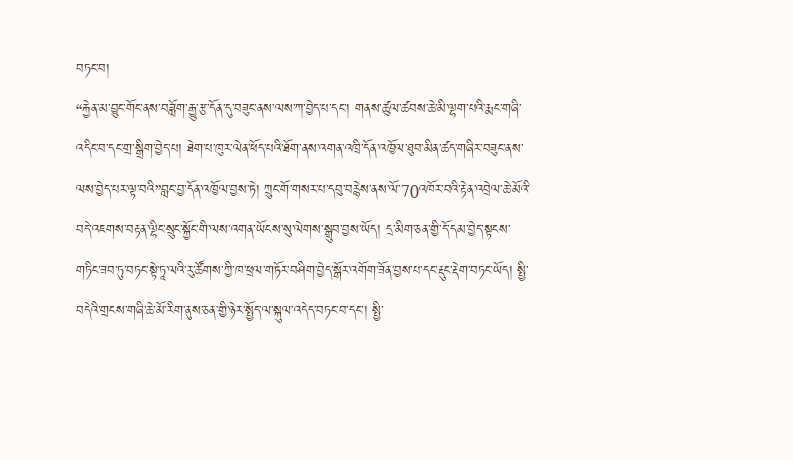བཏང་བ།
“རྐྱེན་མ་བྱུང་གོང་ནས་བཟློག་རྒྱུ་རྩ་དོན་དུ་བཟུང་ནས་ལས་ཀ་བྱེད་པ་དང་། གནས་ཚུལ་ཚབས་ཆེ་མི་ལྷག་པའི་རྨང་གཞི་འདིང་བ་དང་གྲ་སྒྲིག་བྱེད་པ། ཐེག་པ་ཁུར་ལེན་ཕོད་པའི་ཐོག་ནས་འགན་འཁྲི་དོན་འཁྱོལ་ཐུབ་མིན་ཚད་གཞིར་བཟུང་ནས་ལས་བྱེད་པར་ལྟ་བའི”བླང་བྱ་དོན་འཁྱོལ་བྱས་ཏེ། ཀྲུང་གོ་གསར་པ་དབུ་བརྙེས་ནས་ལོ་70འཁོར་བའི་རྟེན་འབྲེལ་ཆེ་མོའི་བདེ་འཇགས་བརྟན་ལྷིང་སྲུང་སྐྱོང་གི་ལས་འགན་ཡོངས་སུ་ལེགས་སྒྲུབ་བྱས་ཡོད། དྲ་མིག་ཅན་གྱི་དོ་དམ་བྱེད་སྟངས་གཏིང་ཟབ་ཏུ་བཏང་སྟེ་ཏཱ་ལའི་རུ་ཚོགས་ཀྱི་ཁ་ཕྲལ་གཏོར་བཤིག་བྱེད་སྒོར་འགོག་ཟོན་བྱས་པ་དང་རྡུང་རྡེག་བཏང་ཡོད། སྤྱི་བདེའི་གྲངས་གཞི་ཆེ་མོ་རིག་ནུས་ཅན་གྱི་ཉེར་སྤྱོད་ལ་སྐུལ་འདེད་བཏང་བ་དང་། སྤྱི་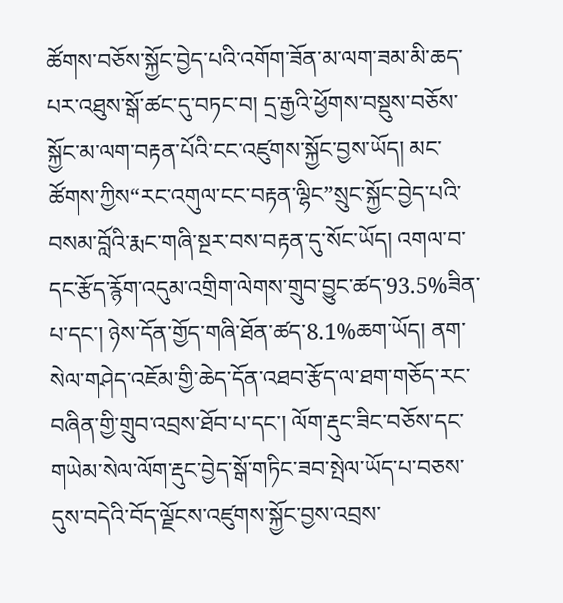ཚོགས་བཅོས་སྐྱོང་བྱེད་པའི་འགོག་ཟོན་མ་ལག་ཟམ་མི་ཆད་པར་འཐུས་སྒོ་ཚང་དུ་བཏང་བ། དྲ་རྒྱའི་ཕྱོགས་བསྡུས་བཅོས་སྐྱོང་མ་ལག་བརྟན་པོའི་ངང་འཛུགས་སྐྱོང་བྱས་ཡོད། མང་ཚོགས་ཀྱིས“རང་འགུལ་ངང་བརྟན་ལྷིང”སྲུང་སྐྱོང་བྱེད་པའི་བསམ་བློའི་རྨང་གཞི་སྔར་བས་བརྟན་དུ་སོང་ཡོད། འགལ་བ་དང་རྩོད་རྙོག་འདུམ་འགྲིག་ལེགས་གྲུབ་བྱུང་ཚད་93.5%ཟིན་པ་དང་། ཉེས་དོན་གྱོད་གཞི་ཐོན་ཚད་8.1%ཆག་ཡོད། ནག་སེལ་གཤེད་འཇོམ་གྱི་ཆེད་དོན་འཐབ་རྩོད་ལ་ཐག་གཅོད་རང་བཞིན་གྱི་གྲུབ་འབྲས་ཐོབ་པ་དང་། ལོག་རྡུང་ཟིང་བཅོས་དང་གཡེམ་སེལ་ལོག་རྡུང་བྱེད་སྒོ་གཏིང་ཟབ་སྤེལ་ཡོད་པ་བཅས་དུས་བདེའི་བོད་ལྗོངས་འཛུགས་སྐྱོང་བྱས་འབྲས་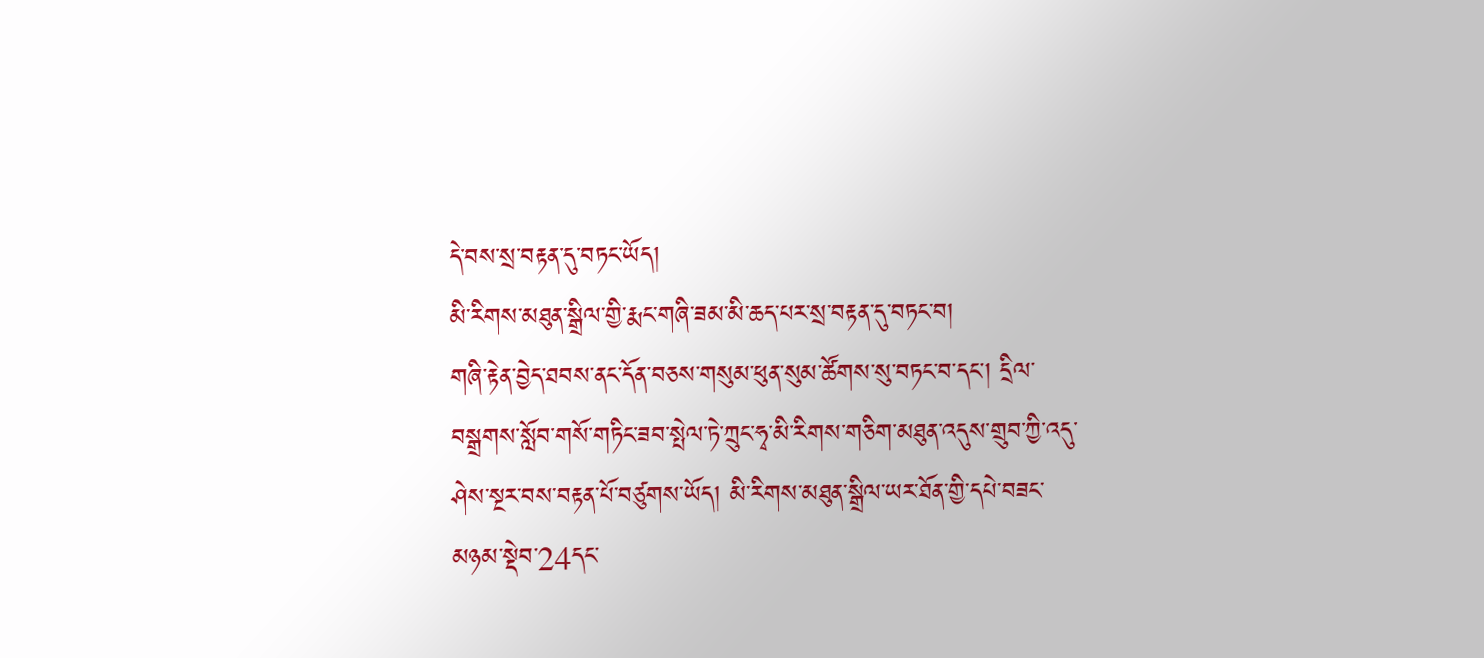དེ་བས་སྲ་བརྟན་དུ་བཏང་ཡོད།
མི་རིགས་མཐུན་སྒྲིལ་གྱི་རྨང་གཞི་ཟམ་མི་ཆད་པར་སྲ་བརྟན་དུ་བཏང་བ།
གཞི་རྟེན་བྱེད་ཐབས་ནང་དོན་བཅས་གསུམ་ཕུན་སུམ་ཚོགས་སུ་བཏང་བ་དང་། དྲིལ་བསྒྲགས་སློབ་གསོ་གཏིང་ཟབ་སྤེལ་ཏེ་ཀྲུང་ཧྭ་མི་རིགས་གཅིག་མཐུན་འདུས་གྲུབ་ཀྱི་འདུ་ཤེས་སྔར་བས་བརྟན་པོ་བཙུགས་ཡོད། མི་རིགས་མཐུན་སྒྲིལ་ཡར་ཐོན་གྱི་དཔེ་བཟང་མཉམ་སྡེབ་24དང་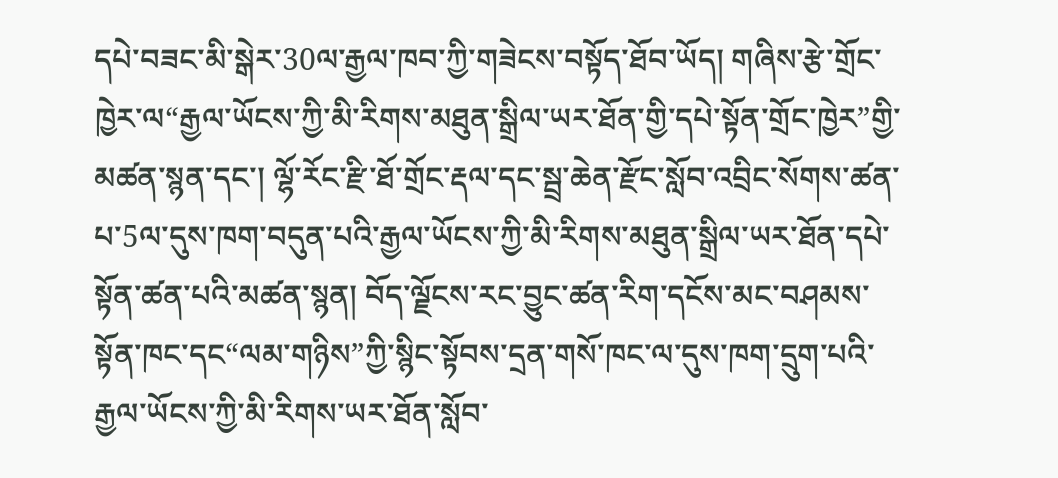དཔེ་བཟང་མི་སྒེར་30ལ་རྒྱལ་ཁབ་ཀྱི་གཟེངས་བསྟོད་ཐོབ་ཡོད། གཞིས་རྩེ་གྲོང་ཁྱེར་ལ“རྒྱལ་ཡོངས་ཀྱི་མི་རིགས་མཐུན་སྒྲིལ་ཡར་ཐོན་གྱི་དཔེ་སྟོན་གྲོང་ཁྱེར”གྱི་མཚན་སྙན་དང་། ལྷོ་རོང་རྫི་ཐོ་གྲོང་རྡལ་དང་སྦྲ་ཆེན་རྫོང་སློབ་འབྲིང་སོགས་ཚན་པ་5ལ་དུས་ཁག་བདུན་པའི་རྒྱལ་ཡོངས་ཀྱི་མི་རིགས་མཐུན་སྒྲིལ་ཡར་ཐོན་དཔེ་སྟོན་ཚན་པའི་མཚན་སྙན། བོད་ལྗོངས་རང་བྱུང་ཚན་རིག་དངོས་མང་བཤམས་སྟོན་ཁང་དང“ལམ་གཉིས”ཀྱི་སྙིང་སྟོབས་དྲན་གསོ་ཁང་ལ་དུས་ཁག་དྲུག་པའི་རྒྱལ་ཡོངས་ཀྱི་མི་རིགས་ཡར་ཐོན་སློབ་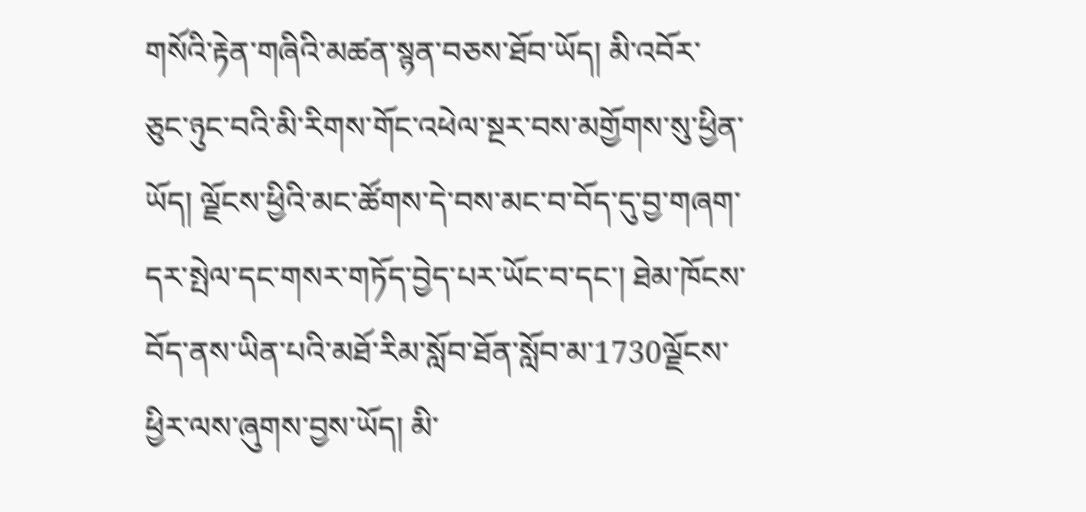གསོའི་རྟེན་གཞིའི་མཚན་སྙན་བཅས་ཐོབ་ཡོད། མི་འབོར་ཅུང་ཉུང་བའི་མི་རིགས་གོང་འཕེལ་སྔར་བས་མགྱོགས་སུ་ཕྱིན་ཡོད། ལྗོངས་ཕྱིའི་མང་ཚོགས་དེ་བས་མང་བ་བོད་དུ་བྱ་གཞག་དར་སྤེལ་དང་གསར་གཏོད་བྱེད་པར་ཡོང་བ་དང་། ཐེམ་ཁོངས་བོད་ནས་ཡིན་པའི་མཐོ་རིམ་སློབ་ཐོན་སློབ་མ་1730ལྗོངས་ཕྱིར་ལས་ཞུགས་བྱས་ཡོད། མི་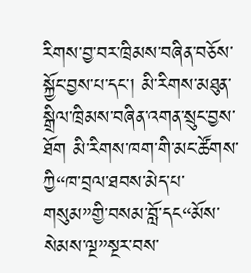རིགས་བྱ་བར་ཁྲིམས་བཞིན་བཅོས་སྐྱོང་བྱས་པ་དང་། མི་རིགས་མཐུན་སྒྲིལ་ཁྲིམས་བཞིན་འགན་སྲུང་བྱས་ཐོག མི་རིགས་ཁག་གི་མང་ཚོགས་ཀྱི“ཁ་བྲལ་ཐབས་མེད་པ་གསུམ”གྱི་བསམ་བློ་དང“མོས་སེམས་ལྔ”སྔར་བས་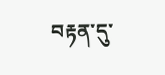བརྟན་དུ་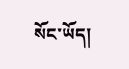སོང་ཡོད།